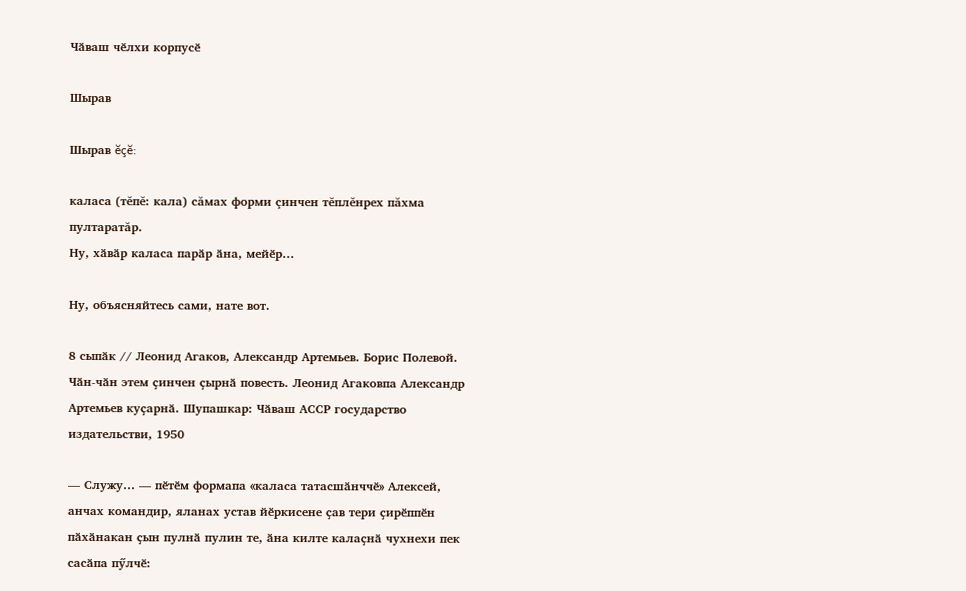Чӑваш чӗлхи корпусӗ

Шырав

Шырав ĕçĕ:

каласа (тĕпĕ: кала) сăмах форми çинчен тĕплĕнрех пăхма пултаратăр.
Ну, хӑвӑр каласа парӑр ӑна, мейӗр…

Ну, объясняйтесь сами, нате вот.

8 сыпӑк // Леонид Агаков, Александр Артемьев. Борис Полевой. Чӑн-чӑн этем ҫинчен ҫырнӑ повесть. Леонид Агаковпа Александр Артемьев куҫарнӑ. Шупашкар: Чӑваш АССР государство издательстви, 1950

— Служу… — пӗтӗм формапа «каласа татасшӑнччӗ» Алексей, анчах командир, яланах устав йӗркисене ҫав тери ҫирӗппӗн пӑхӑнакан ҫын пулнӑ пулин те, ӑна килте калаҫнӑ чухнехи пек сасӑпа пӳлчӗ: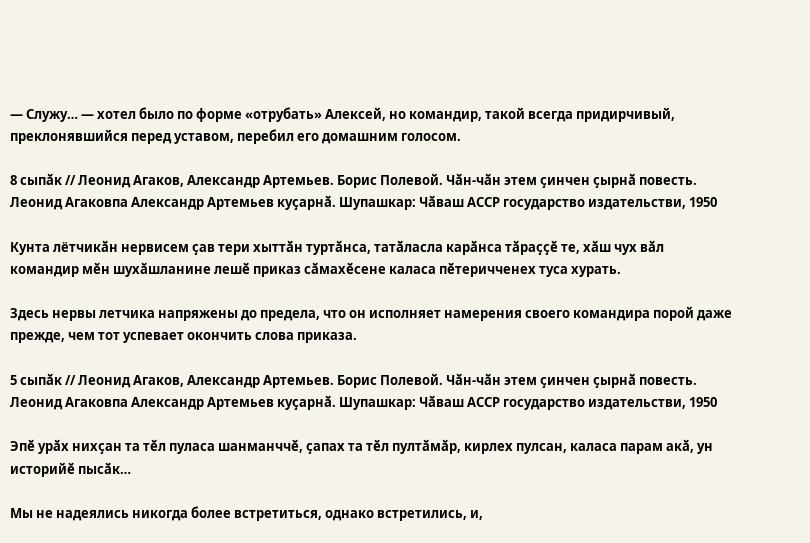— Служу… — хотел было по форме «отрубать» Алексей, но командир, такой всегда придирчивый, преклонявшийся перед уставом, перебил его домашним голосом.

8 сыпӑк // Леонид Агаков, Александр Артемьев. Борис Полевой. Чӑн-чӑн этем ҫинчен ҫырнӑ повесть. Леонид Агаковпа Александр Артемьев куҫарнӑ. Шупашкар: Чӑваш АССР государство издательстви, 1950

Кунта лётчикӑн нервисем ҫав тери хыттӑн туртӑнса, татӑласла карӑнса тӑраҫҫӗ те, хӑш чух вӑл командир мӗн шухӑшланине лешӗ приказ сӑмахӗсене каласа пӗтеричченех туса хурать.

Здесь нервы летчика напряжены до предела, что он исполняет намерения своего командира порой даже прежде, чем тот успевает окончить слова приказа.

5 сыпӑк // Леонид Агаков, Александр Артемьев. Борис Полевой. Чӑн-чӑн этем ҫинчен ҫырнӑ повесть. Леонид Агаковпа Александр Артемьев куҫарнӑ. Шупашкар: Чӑваш АССР государство издательстви, 1950

Эпӗ урӑх нихҫан та тӗл пуласа шанманччӗ, ҫапах та тӗл пултӑмӑр, кирлех пулсан, каласа парам акӑ, ун историйӗ пысӑк…

Мы не надеялись никогда более встретиться, однако встретились, и,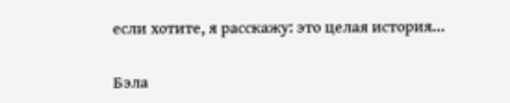если хотите, я расскажу: это целая история…

Бэла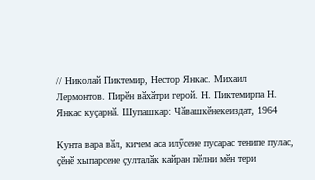// Николай Пиктемир, Нестор Янкас. Михаил Лермонтов. Пирӗн вӑхӑтри герой. Н. Пиктемирпа Н. Янкас куҫарнӑ. Шупашкар: Чӑвашкӗнекеиздат, 1964

Кунта вара вӑл, кичем аса илӳсене пусарас тенипе пулас, ҫӗнӗ хыпарсене ҫулталӑк кайран пӗлни мӗн тери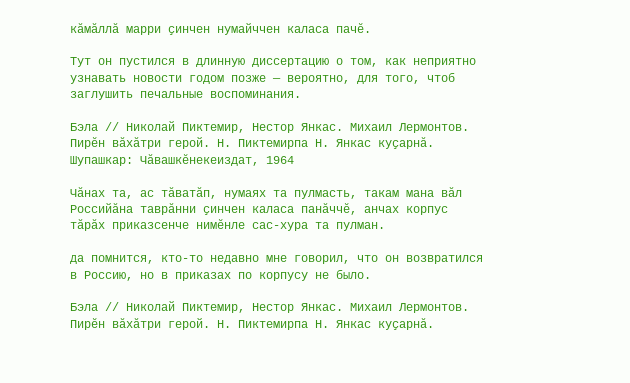кӑмӑллӑ марри ҫинчен нумайччен каласа пачӗ.

Тут он пустился в длинную диссертацию о том, как неприятно узнавать новости годом позже — вероятно, для того, чтоб заглушить печальные воспоминания.

Бэла // Николай Пиктемир, Нестор Янкас. Михаил Лермонтов. Пирӗн вӑхӑтри герой. Н. Пиктемирпа Н. Янкас куҫарнӑ. Шупашкар: Чӑвашкӗнекеиздат, 1964

Чӑнах та, ас тӑватӑп, нумаях та пулмасть, такам мана вӑл Российӑна таврӑнни ҫинчен каласа панӑччӗ, анчах корпус тӑрӑх приказсенче нимӗнле сас-хура та пулман.

да помнится, кто-то недавно мне говорил, что он возвратился в Россию, но в приказах по корпусу не было.

Бэла // Николай Пиктемир, Нестор Янкас. Михаил Лермонтов. Пирӗн вӑхӑтри герой. Н. Пиктемирпа Н. Янкас куҫарнӑ.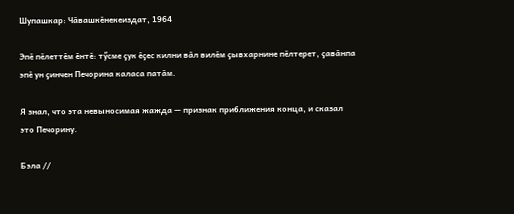Шупашкар: Чӑвашкӗнекеиздат, 1964

Эпӗ пӗлеттӗм ӗнтӗ: тӳсме ҫук ӗҫес килни вӑл вилӗм ҫывхарнине пӗлтерет, ҫавӑнпа эпӗ ун ҫинчен Печорина каласа патӑм.

Я знал, что эта невыносимая жажда — признак приближения конца, и сказал это Печорину.

Бэла //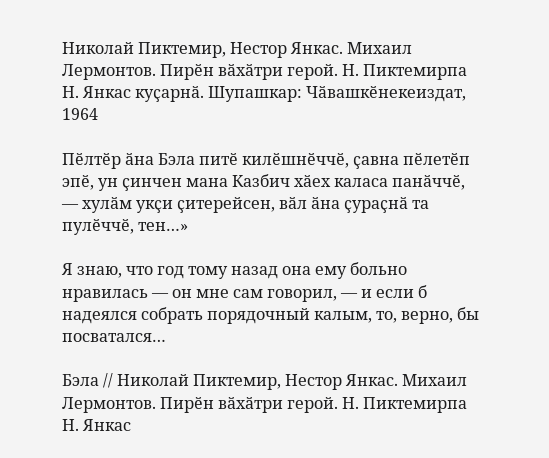Николай Пиктемир, Нестор Янкас. Михаил Лермонтов. Пирӗн вӑхӑтри герой. Н. Пиктемирпа Н. Янкас куҫарнӑ. Шупашкар: Чӑвашкӗнекеиздат, 1964

Пӗлтӗр ӑна Бэла питӗ килӗшнӗччӗ, ҫавна пӗлетӗп эпӗ, ун ҫинчен мана Казбич хӑех каласа панӑччӗ, — хулӑм укҫи ҫитерейсен, вӑл ӑна ҫураҫнӑ та пулӗччӗ, тен…»

Я знаю, что год тому назад она ему больно нравилась — он мне сам говорил, — и если б надеялся собрать порядочный калым, то, верно, бы посватался…

Бэла // Николай Пиктемир, Нестор Янкас. Михаил Лермонтов. Пирӗн вӑхӑтри герой. Н. Пиктемирпа Н. Янкас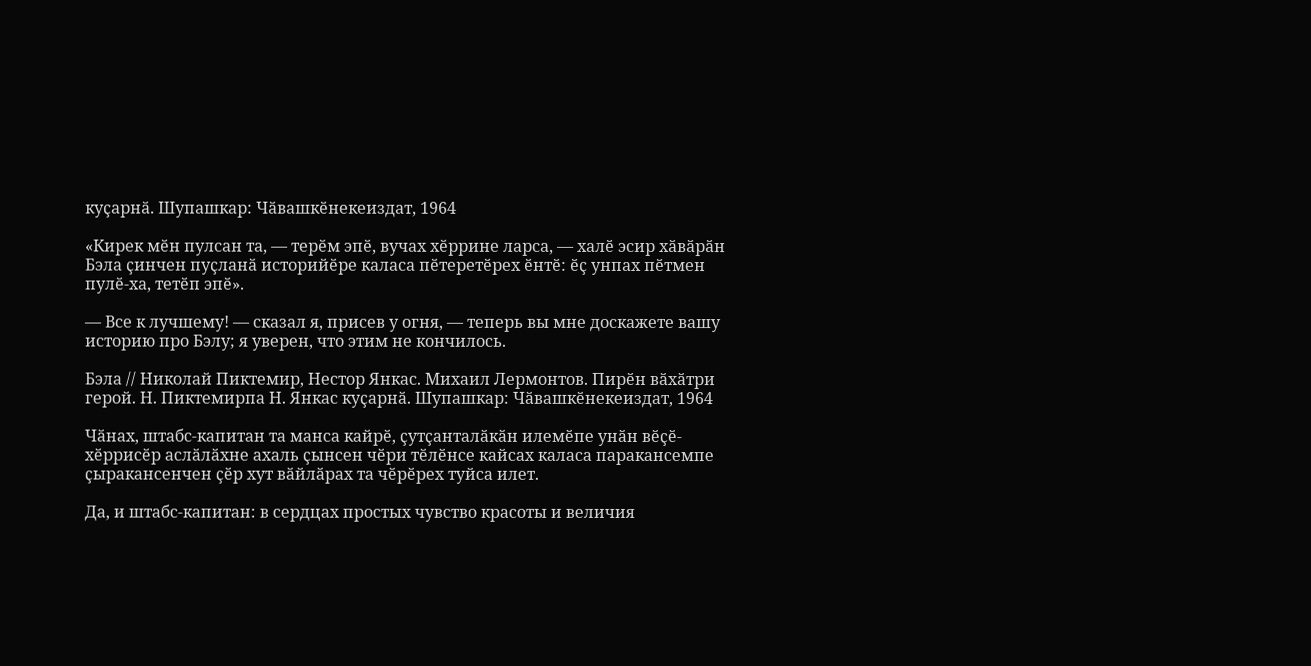куҫарнӑ. Шупашкар: Чӑвашкӗнекеиздат, 1964

«Кирек мӗн пулсан та, — терӗм эпӗ, вучах хӗррине ларса, — халӗ эсир хӑвӑрӑн Бэла ҫинчен пуҫланӑ историйӗре каласа пӗтеретӗрех ӗнтӗ: ӗҫ унпах пӗтмен пулӗ-ха, тетӗп эпӗ».

— Все к лучшему! — сказал я, присев у огня, — теперь вы мне доскажете вашу историю про Бэлу; я уверен, что этим не кончилось.

Бэла // Николай Пиктемир, Нестор Янкас. Михаил Лермонтов. Пирӗн вӑхӑтри герой. Н. Пиктемирпа Н. Янкас куҫарнӑ. Шупашкар: Чӑвашкӗнекеиздат, 1964

Чӑнах, штабс-капитан та манса кайрӗ, ҫутҫанталӑкӑн илемӗпе унӑн вӗҫӗ-хӗррисӗр аслӑлӑхне ахаль ҫынсен чӗри тӗлӗнсе кайсах каласа паракансемпе ҫыракансенчен ҫӗр хут вӑйлӑрах та чӗрӗрех туйса илет.

Да, и штабс-капитан: в сердцах простых чувство красоты и величия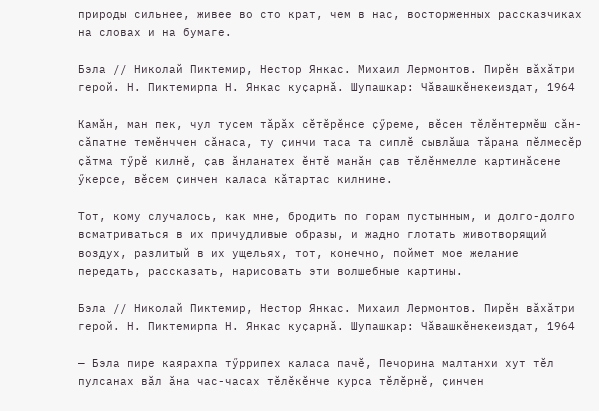природы сильнее, живее во сто крат, чем в нас, восторженных рассказчиках на словах и на бумаге.

Бэла // Николай Пиктемир, Нестор Янкас. Михаил Лермонтов. Пирӗн вӑхӑтри герой. Н. Пиктемирпа Н. Янкас куҫарнӑ. Шупашкар: Чӑвашкӗнекеиздат, 1964

Камӑн, ман пек, чул тусем тӑрӑх сӗтӗрӗнсе ҫӳреме, вӗсен тӗлӗнтермӗш сӑн-сӑпатне темӗнччен сӑнаса, ту ҫинчи таса та сиплӗ сывлӑша тӑрана пӗлмесӗр ҫӑтма тӳрӗ килнӗ, ҫав ӑнланатех ӗнтӗ манӑн ҫав тӗлӗнмелле картинӑсене ӳкерсе, вӗсем ҫинчен каласа кӑтартас килнине.

Тот, кому случалось, как мне, бродить по горам пустынным, и долго-долго всматриваться в их причудливые образы, и жадно глотать животворящий воздух, разлитый в их ущельях, тот, конечно, поймет мое желание передать, рассказать, нарисовать эти волшебные картины.

Бэла // Николай Пиктемир, Нестор Янкас. Михаил Лермонтов. Пирӗн вӑхӑтри герой. Н. Пиктемирпа Н. Янкас куҫарнӑ. Шупашкар: Чӑвашкӗнекеиздат, 1964

— Бэла пире каярахпа тӳррипех каласа пачӗ, Печорина малтанхи хут тӗл пулсанах вӑл ӑна час-часах тӗлӗкӗнче курса тӗлӗрнӗ, ҫинчен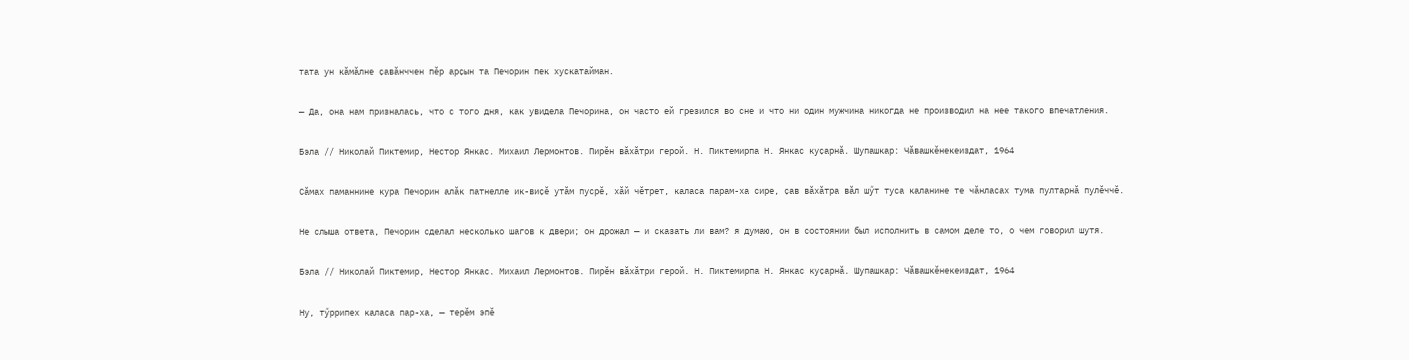тата ун кӑмӑлне ҫавӑнччен пӗр арҫын та Печорин пек хускатайман.

— Да, она нам призналась, что с того дня, как увидела Печорина, он часто ей грезился во сне и что ни один мужчина никогда не производил на нее такого впечатления.

Бэла // Николай Пиктемир, Нестор Янкас. Михаил Лермонтов. Пирӗн вӑхӑтри герой. Н. Пиктемирпа Н. Янкас куҫарнӑ. Шупашкар: Чӑвашкӗнекеиздат, 1964

Сӑмах паманнине кура Печорин алӑк патнелле ик-виҫӗ утӑм пусрӗ, хӑй чӗтрет, каласа парам-ха сире, ҫав вӑхӑтра вӑл шӳт туса каланине те чӑнласах тума пултарнӑ пулӗччӗ.

Не слыша ответа, Печорин сделал несколько шагов к двери; он дрожал — и сказать ли вам? я думаю, он в состоянии был исполнить в самом деле то, о чем говорил шутя.

Бэла // Николай Пиктемир, Нестор Янкас. Михаил Лермонтов. Пирӗн вӑхӑтри герой. Н. Пиктемирпа Н. Янкас куҫарнӑ. Шупашкар: Чӑвашкӗнекеиздат, 1964

Ну, тӳррипех каласа пар-ха, — терӗм эпӗ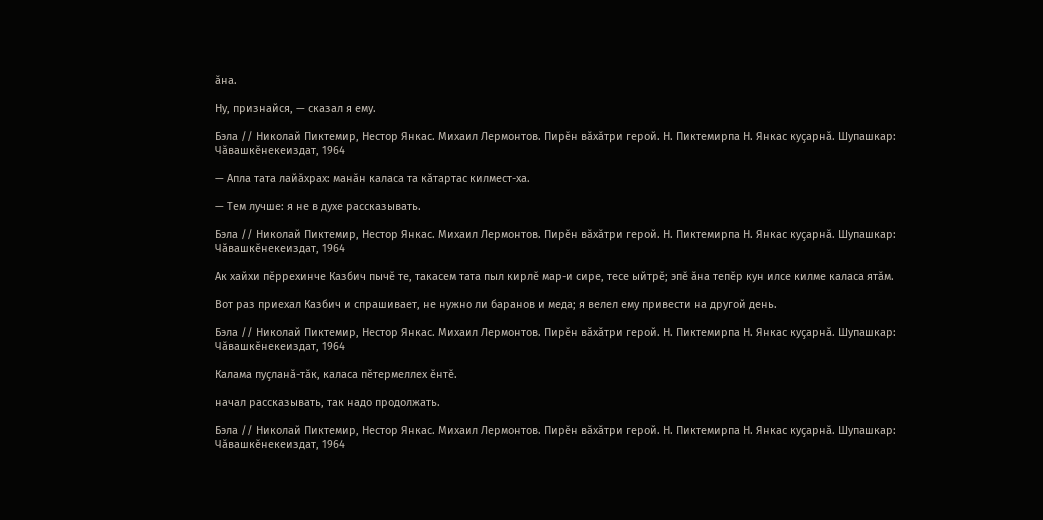ӑна.

Ну, признайся, — сказал я ему.

Бэла // Николай Пиктемир, Нестор Янкас. Михаил Лермонтов. Пирӗн вӑхӑтри герой. Н. Пиктемирпа Н. Янкас куҫарнӑ. Шупашкар: Чӑвашкӗнекеиздат, 1964

— Апла тата лайӑхрах: манӑн каласа та кӑтартас килмест-ха.

— Тем лучше: я не в духе рассказывать.

Бэла // Николай Пиктемир, Нестор Янкас. Михаил Лермонтов. Пирӗн вӑхӑтри герой. Н. Пиктемирпа Н. Янкас куҫарнӑ. Шупашкар: Чӑвашкӗнекеиздат, 1964

Ак хайхи пӗррехинче Казбич пычӗ те, такасем тата пыл кирлӗ мар-и сире, тесе ыйтрӗ; эпӗ ӑна тепӗр кун илсе килме каласа ятӑм.

Вот раз приехал Казбич и спрашивает, не нужно ли баранов и меда; я велел ему привести на другой день.

Бэла // Николай Пиктемир, Нестор Янкас. Михаил Лермонтов. Пирӗн вӑхӑтри герой. Н. Пиктемирпа Н. Янкас куҫарнӑ. Шупашкар: Чӑвашкӗнекеиздат, 1964

Калама пуҫланӑ-тӑк, каласа пӗтермеллех ӗнтӗ.

начал рассказывать, так надо продолжать.

Бэла // Николай Пиктемир, Нестор Янкас. Михаил Лермонтов. Пирӗн вӑхӑтри герой. Н. Пиктемирпа Н. Янкас куҫарнӑ. Шупашкар: Чӑвашкӗнекеиздат, 1964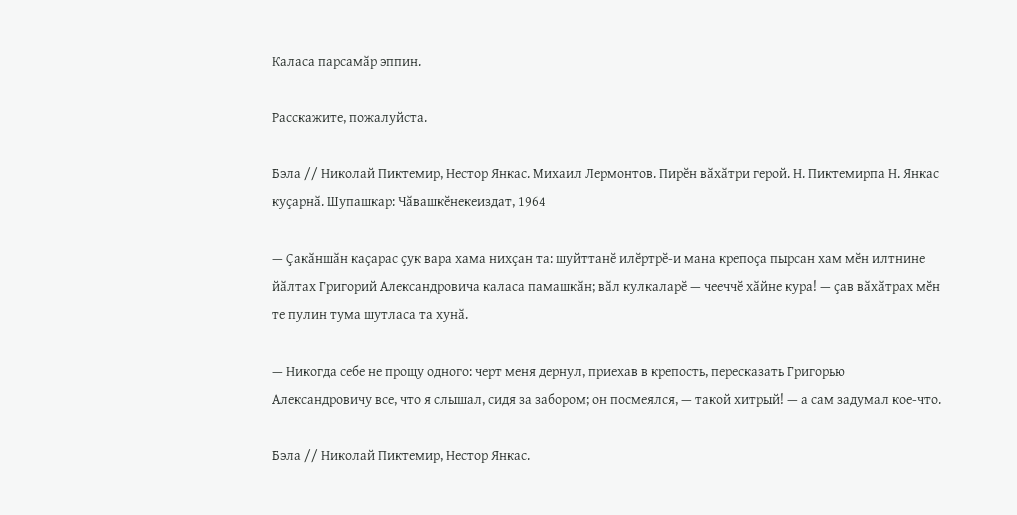Каласа парсамӑр эппин.

Расскажите, пожалуйста.

Бэла // Николай Пиктемир, Нестор Янкас. Михаил Лермонтов. Пирӗн вӑхӑтри герой. Н. Пиктемирпа Н. Янкас куҫарнӑ. Шупашкар: Чӑвашкӗнекеиздат, 1964

— Ҫакӑншӑн каҫарас ҫук вара хама нихҫан та: шуйттанӗ илӗртрӗ-и мана крепоҫа пырсан хам мӗн илтнине йӑлтах Григорий Александровича каласа памашкӑн; вӑл кулкаларӗ — чееччӗ хӑйне кура! — ҫав вӑхӑтрах мӗн те пулин тума шутласа та хунӑ.

— Никогда себе не прощу одного: черт меня дернул, приехав в крепость, пересказать Григорью Александровичу все, что я слышал, сидя за забором; он посмеялся, — такой хитрый! — а сам задумал кое-что.

Бэла // Николай Пиктемир, Нестор Янкас.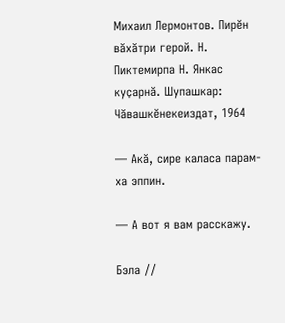Михаил Лермонтов. Пирӗн вӑхӑтри герой. Н. Пиктемирпа Н. Янкас куҫарнӑ. Шупашкар: Чӑвашкӗнекеиздат, 1964

— Акӑ, сире каласа парам-ха эппин.

— А вот я вам расскажу.

Бэла //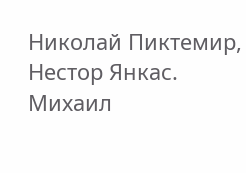Николай Пиктемир, Нестор Янкас. Михаил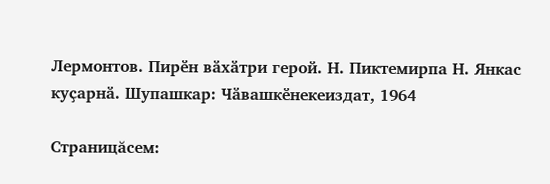Лермонтов. Пирӗн вӑхӑтри герой. Н. Пиктемирпа Н. Янкас куҫарнӑ. Шупашкар: Чӑвашкӗнекеиздат, 1964

Страницăсем: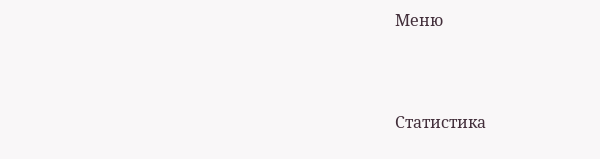Меню



Статистика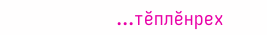...тĕплӗнрех